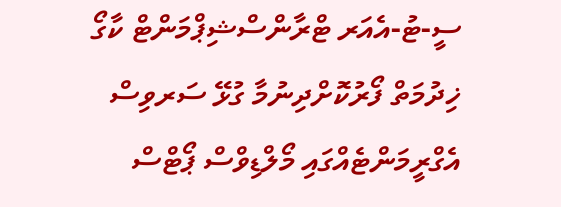ސީ-ޓު-އެއަރ ޓްރާންސްޝިޕްމަންޓް ކާގޯ ޚިދުމަތް ފޯރުކޮށްދިނުމާ ގުޅޭ ސަރވިސް އެގްރީމަންޓެއްގައި މޯލްޑިވްސް ޕޯޓްސް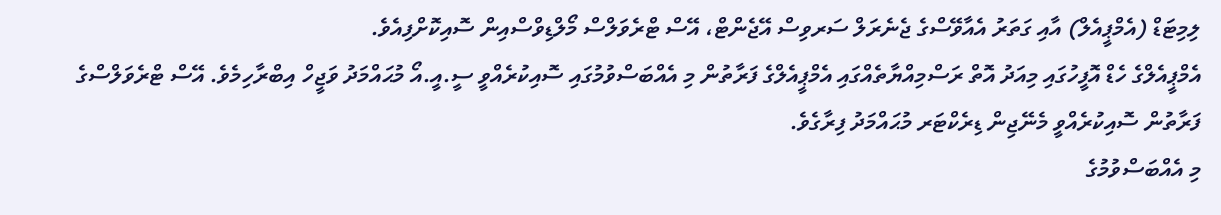ލިމިޓަޑް (އެމްޕީއެލް) އާއި ގަތަރު އެއާވޭސްގެ ޖެނެރަލް ސަރވިސް އޭޖެންޓް، އޭސް ޓްރެވަލްސް މޯލްޑިވްސްއިން ސޮއިކޮށްފިއެވެ.
އެމްޕީއެލްގެ ހެޑް އޮފީހުގައި މިއަދު އޮތް ރަސްމިއްޔާތެއްގައި އެމްޕީއެލްގެ ފަރާތުން މި އެއްބަސްވުމުގައި ސޮއިކުރެއްވީ ސީ.އީ.އޯ މުޙައްމަދު ވަޖީހް އިބްރާހިމެވެ. އޭސް ޓްރެވަލްސްގެ ފަރާތުން ސޮއިކުރެއްވީ މެނޭޖިން ޑިރެކްޓަރ މުޙައްމަދު ފިރާގެވެ.
މި އެއްބަސްވުމުގެ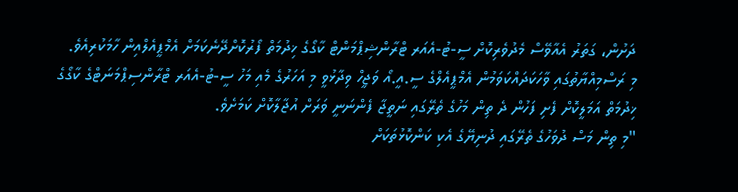ދަށުން، ގަތަރު އެއާވޭސް މެދުވެރިކޮށް ސީ-ޓު-އެއަރ ޓްރާންޝިޕްމަންޓް ކާގޯގެ ޚިދުމަތް ފޯރުކޮށްދޭނެކަމަށް އެމްޕީއެލްއިން ހާމަކުރިއެވެ.
މި ރަސްމިއްޔާތުގައި ވާހަކަދައްކަވަމުން އެމްޕީއެލްގެ ސީ.އީ.އޯ ވަޖީހް ވިދާޅުވީ މި އަހަރުގެ މެއި މަހު ސީ-ޓު-އެއަރ ޓްރާންސިޕްމަނަޓްގެ ކާގޯގެ ޚިދުމަތް އަމަލީކޮށް ފެށި ފަހުން ދެ ތިން މަހުގެ ތެރޭގައި ނަތީޖާ ފެންނަނީ ވަރަށް އުޖާލާކޮށް ކަމަށެވެ.
"މި ތިން މަސް ދުވަހުގެ ތެރޭގައި ދުނިޔޭގެ އެކި ކަންކޮޅުތަކަށް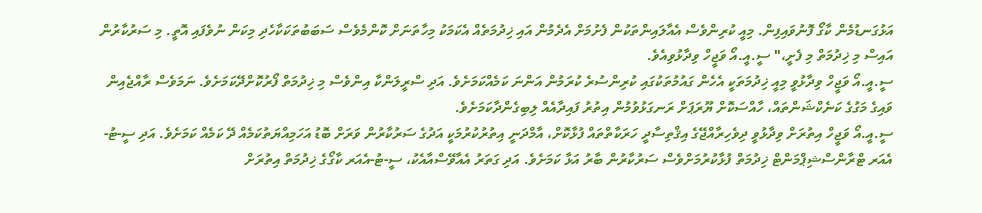އަޅުގަނޑުމެން ކާގޯ ފޮނުވައިފިން. މިއީ ކުރިންވެސް އެއާލައިންތަކުން ފެށުމަށް އެދެމުން އައި ޚިދުމަތެއް އެކަމަކު މިހާތަނަށް ކޮންމެވެސް ސަބަބުތަކަކާހެދި މިކަން ނުވެފައި އޮތީ. މި ސަރުކާރުން އައިސް މި ޚިދުމަތް މި ފެށީ،" ސީ.އީ.އޯ ވަޖީހް ވިދާޅުވިއެވެ.
ސީ.އީ.އޯ ވަޖީހް ވިދާޅުވީ މިއީ ޚިދުމަތަކީ އެހެން ގައުމުތަކުގައި ކުރިންސުރެ ކުރަމުން އަންނަ ކަމެއްކަމަށެވެ. އަދި ސްރީލަންކާ އިންވެސް މި ޚިދުމަތް ފޯރުކޮށްދޭކަމަށެވެ. ނަމަވެސް ރާއްޖެއިން ވައިގެ މަގުގެ ކަނެކްޝަންތައް، ހާއްސަކޮށް ޔޫރަޕަށް ރަނގަޅުވުމުން އިތުރު ފައިދާއެއް ލިބިގެންދާކަމަށެވެ.
ސީ.އީ.އޯ ވަޖީހް އިތުރަށް ވިދާޅުވީ ދިވެހިރާއްޖޭގެ އިޤްތިސާދީ ހަރަކާތްތައް ފުޅާކޮށް، އާމްދަނީ އިތުރުކުރުމަކީ އަދުގެ ސަރުކާރުން ވަރަށް ބޮޑު އަހަމިއްޔަތުކަމެއް ދޭ ކަމެއް ކަމަށެވެ. އަދި ސީ-ޓު-އެއަރ ޓްރާންސްޝިޕްމަންޓް ޚިދުމަތް ފުޅާކުރުމަށްވެސް ސަރުކާރުން ބާރު އަޅާ ކަމަށެވެ. އަދި ގަތަރު އެއާވޭސްއާއެކު، ސީ-ޓު-އެއަރ ކާގޯގެ ޚިދުމަތް އިތުރަށް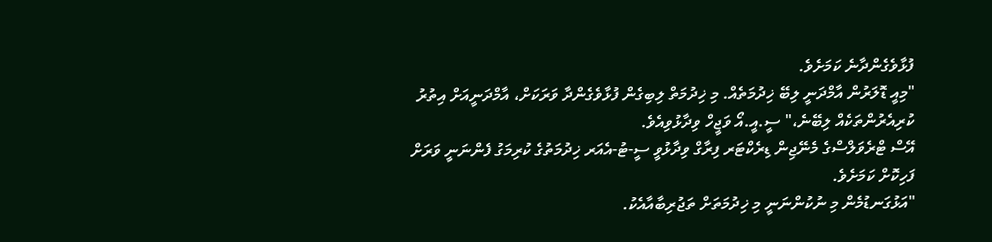ފުޅާވެގެންދާނެ ކަމަށެވެ.
"މިއީ ޑޮލަރުން އާމްދަނީ ލިބޭ ޚިދުމަތެއް. މި ޚިދުމަތް ލިބިގެން ފުޅާވެގެންދާ ވަރަކަށް، އާމްދަނީއަށް އިތުރު ކުރިއެރުންތަކެއް ލިބޭނެ،" ސީ.އީ.އޯ ވަޖީހް ވިދާޅުވިއެވެ.
އޭސް ޓްރެވަލްސްގެ މެނޭޖިން ޑިރެކްޓަރ ފިރާގް ވިދާޅުވީ ސީ-ޓު-އެއަރ ޚިދުމަތުގެ ކުރިމަގު ފެންނަނީ ވަރަށް ފަހިކޮށް ކަމަށެވެ.
"އަޅުގަނޑުމެން މި ނުކުންނަނީ މި ޚިދުމަތަށް ތަޖުރިބާއާއެކު.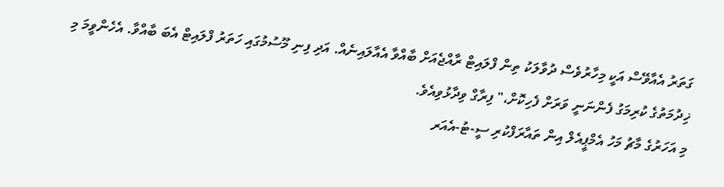ގަތަރު އެއާވޭސް އަކީ މިހާރުވެސް ދުވާލަކު ތިން ފްލައިޓް ރާއްޖެއަށް ބާއްވާ އެއާލައިނެއް. އަދި ފިނި މޫސުމުގައި ހަތަރު ފްލައިޓް އެބަ ބާއްވާ. އެހެންވީމަ މި ޚިދުމަތުގެ ކުރިމަގު ފެންނަނީ ވަރަށް ފެހިކޮށް،" ފިރާގް ވިދާޅުވިއެވެ.
މި އަހަރުގެ މާޗު މަހު އެމްޕީއެލް އިން ތައާރަފްކުރި ސީ-ޓު-އެއަރ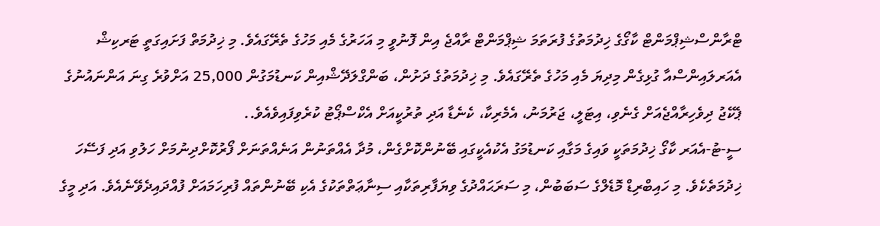ޓްރާންސްޝިޕްމަންޓް ކާގޯގެ ޚިދުމަތުގެ ފުރަތަމަ ޝިޕްމަންޓް ރާއްޖެ އިން ފޮނުވީ މި އަހަރުގެ މެއި މަހުގެ ތެރޭގައެވެ. މި ޚިދުމަތް ފަށައިގަތީ ޓަރކިޝް އެއަރލައިންސްއާ ގުޅިގެން މިދިޔަ މެއި މަހުގެ ތެރޭގައެވެ. މި ޚިދުމަތުގެ ދަށުން، ބަންގްލަދޭޝްއިން ކަނޑުމަގުން 25,000 އަށްވުރެ ގިނަ އަންނައުނުގެ ޕެކޭޖު ދިވެހިރާއްޖެއަށް ގެނެވި، އިޓަލީ، ޖަރުމަނު، އެމެރިކާ، ކެނެޑާ އަދި ތުރުކީއަށް އެކްސްޕޯޓު ކުރެވިފައިވެއެވެ..
ސީ-ޓު-އެއަރ ކާގޯ ޚިދުމަތަކީ ވައިގެ މަގާއި ކަނޑުމަގު އެކުއެކީގައި ބޭނުންކޮށްގެން، މުދާ އެއްތަނުން އަނެއްތަނަށް ފޯރުކޮށްދިނުމަށް ހަލުވި އަދި ފަސޭހަ ޚިދުމަތެކެވެ. މި ހައިބްރިޑް މޮޑެލްގެ ސަބަބުން، މި ސަރަޙައްދުގެ ވިޔަފާރިތަކާއި ސިނާޢަތްތަކުގެ އެކި ބޭނުންތައް ފުރިހަމައަށް ފުއްދައިދެވޭނެއެވެ. އަދި މީގެ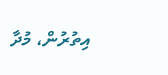އިތުރުން، މުދާ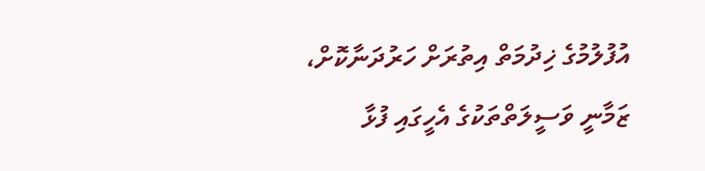އުފުލުމުގެ ޚިދުމަތް އިތުރަށް ހަރުދަނާކޮށް، ޒަމާނީ ވަސީލަތްތަކުގެ އެހީގައި ފުޅާ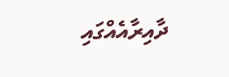ދާއިރާއެއްގައި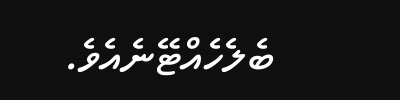ބެލެހެއްޓޭނެއެވެ.